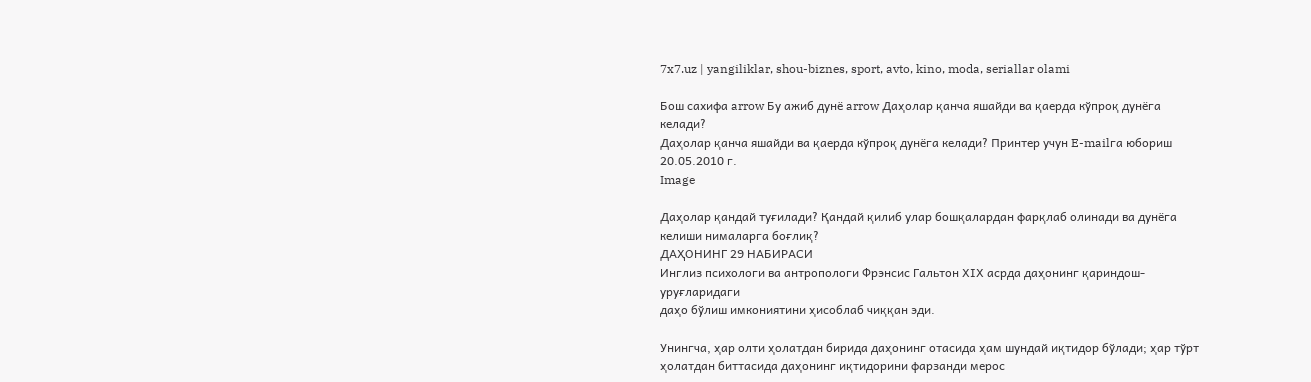7x7.uz | yangiliklar, shou-biznes, sport, avto, kino, moda, seriallar olami

Бош сахифа arrow Бу ажиб дунё arrow Даҳолар қанча яшайди ва қаерда кўпроқ дунёга келади?
Даҳолар қанча яшайди ва қаерда кўпроқ дунёга келади? Принтер учун E-mailга юбориш
20.05.2010 г.
Image

Даҳолар қандай туғилади? Қандай қилиб улар бошқалардан фарқлаб олинади ва дунёга келиши нималарга боғлиқ?
ДАҲОНИНГ 29 НАБИРАСИ
Инглиз психологи ва антропологи Фрэнсис Гальтон ХIХ асрда даҳонинг қариндош-уруғларидаги
даҳо бўлиш имкониятини ҳисоблаб чиққан эди.

Унингча, ҳар олти ҳолатдан бирида даҳонинг отасида ҳам шундай иқтидор бўлади; ҳар тўрт ҳолатдан биттасида даҳонинг иқтидорини фарзанди мерос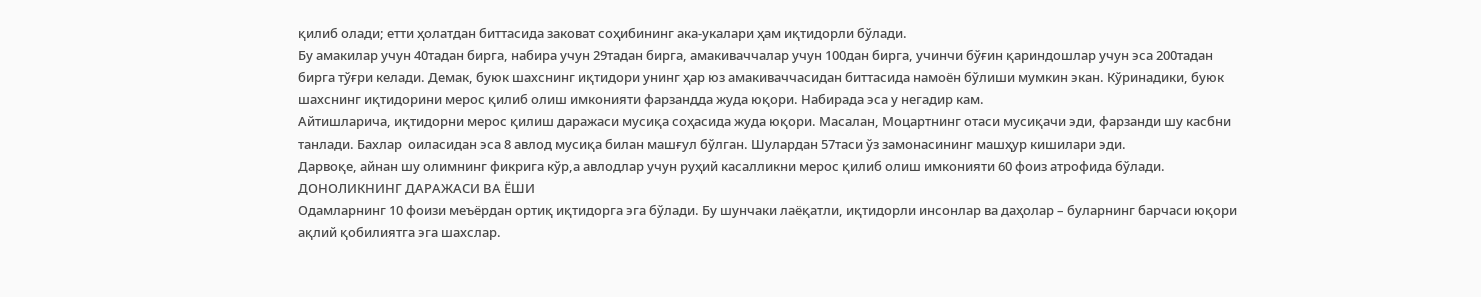қилиб олади; етти ҳолатдан биттасида заковат соҳибининг ака-укалари ҳам иқтидорли бўлади.
Бу амакилар учун 40тадан бирга, набира учун 29тадан бирга, амакиваччалар учун 100дан бирга, учинчи бўғин қариндошлар учун эса 200тадан бирга тўғри келади. Демак, буюк шахснинг иқтидори унинг ҳар юз амакиваччасидан биттасида намоён бўлиши мумкин экан. Кўринадики, буюк шахснинг иқтидорини мерос қилиб олиш имконияти фарзандда жуда юқори. Набирада эса у негадир кам.
Айтишларича, иқтидорни мерос қилиш даражаси мусиқа соҳасида жуда юқори. Масалан, Моцартнинг отаси мусиқачи эди, фарзанди шу касбни танлади. Бахлар  оиласидан эса 8 авлод мусиқа билан машғул бўлган. Шулардан 57таси ўз замонасининг машҳур кишилари эди.
Дарвоқе, айнан шу олимнинг фикрига кўр,а авлодлар учун руҳий касалликни мерос қилиб олиш имконияти 60 фоиз атрофида бўлади.
ДОНОЛИКНИНГ ДАРАЖАСИ ВА ЁШИ
Одамларнинг 10 фоизи меъёрдан ортиқ иқтидорга эга бўлади. Бу шунчаки лаёқатли, иқтидорли инсонлар ва даҳолар – буларнинг барчаси юқори ақлий қобилиятга эга шахслар.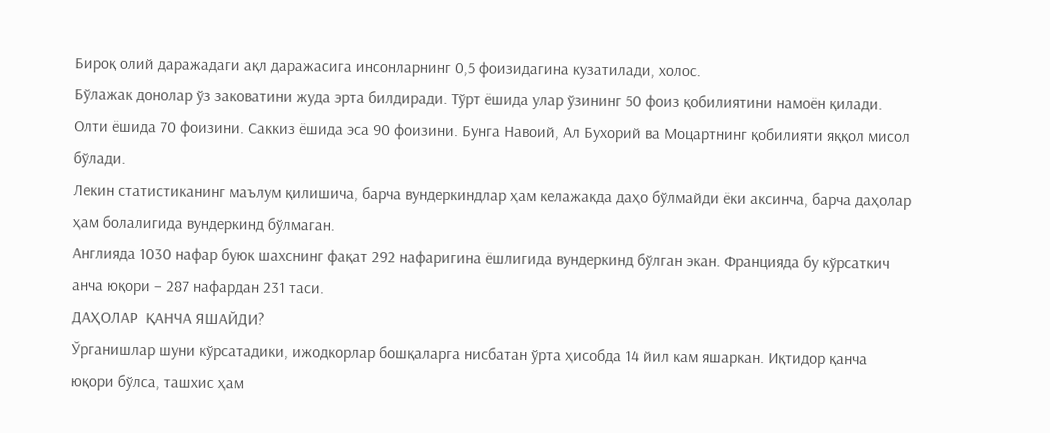Бироқ олий даражадаги ақл даражасига инсонларнинг 0,5 фоизидагина кузатилади, холос.
Бўлажак донолар ўз заковатини жуда эрта билдиради. Тўрт ёшида улар ўзининг 50 фоиз қобилиятини намоён қилади. Олти ёшида 70 фоизини. Саккиз ёшида эса 90 фоизини. Бунга Навоий, Ал Бухорий ва Моцартнинг қобилияти яққол мисол бўлади.
Лекин статистиканинг маълум қилишича, барча вундеркиндлар ҳам келажакда даҳо бўлмайди ёки аксинча, барча даҳолар ҳам болалигида вундеркинд бўлмаган.
Англияда 1030 нафар буюк шахснинг фақат 292 нафаригина ёшлигида вундеркинд бўлган экан. Францияда бу кўрсаткич анча юқори – 287 нафардан 231 таси.
ДАҲОЛАР  ҚАНЧА ЯШАЙДИ?
Ўрганишлар шуни кўрсатадики, ижодкорлар бошқаларга нисбатан ўрта ҳисобда 14 йил кам яшаркан. Иқтидор қанча юқори бўлса, ташхис ҳам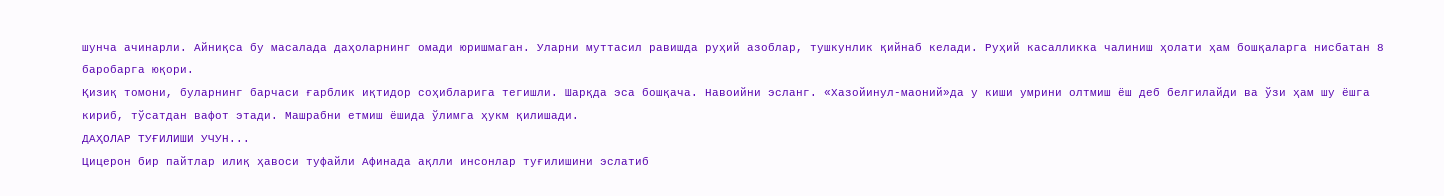шунча ачинарли. Айниқса бу масалада даҳоларнинг омади юришмаган. Уларни муттасил равишда руҳий азоблар, тушкунлик қийнаб келади. Руҳий касалликка чалиниш ҳолати ҳам бошқаларга нисбатан 8 баробарга юқори.
Қизиқ томони, буларнинг барчаси ғарблик иқтидор соҳибларига тегишли. Шарқда эса бошқача. Навоийни эсланг. «Хазойинул-маоний»да у киши умрини олтмиш ёш деб белгилайди ва ўзи ҳам шу ёшга кириб, тўсатдан вафот этади. Машрабни етмиш ёшида ўлимга ҳукм қилишади.
ДАҲОЛАР ТУҒИЛИШИ УЧУН...
Цицерон бир пайтлар илиқ ҳавоси туфайли Афинада ақлли инсонлар туғилишини эслатиб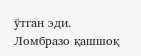ўтган эди.
Ломбразо қашшоқ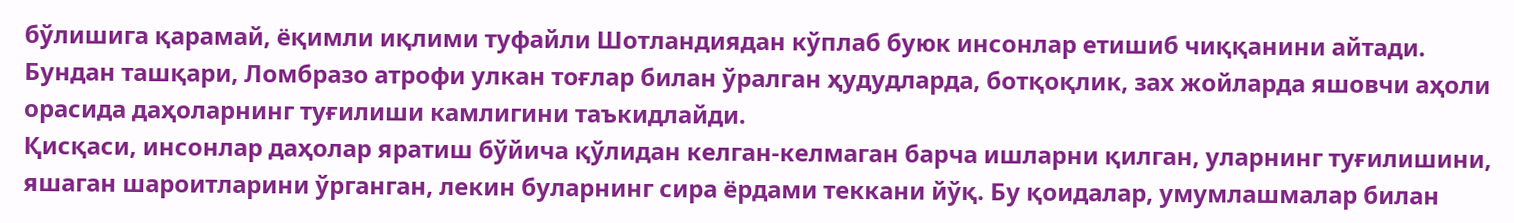бўлишига қарамай, ёқимли иқлими туфайли Шотландиядан кўплаб буюк инсонлар етишиб чиққанини айтади. Бундан ташқари, Ломбразо атрофи улкан тоғлар билан ўралган ҳудудларда, ботқоқлик, зах жойларда яшовчи аҳоли орасида даҳоларнинг туғилиши камлигини таъкидлайди.
Қисқаси, инсонлар даҳолар яратиш бўйича қўлидан келган-келмаган барча ишларни қилган, уларнинг туғилишини, яшаган шароитларини ўрганган, лекин буларнинг сира ёрдами теккани йўқ. Бу қоидалар, умумлашмалар билан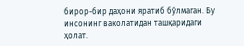бирор-бир даҳони яратиб бўлмаган. Бу инсонинг ваколатидан ташқаридаги ҳолат.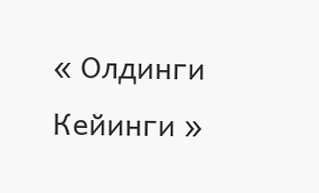« Олдинги   Кейинги »